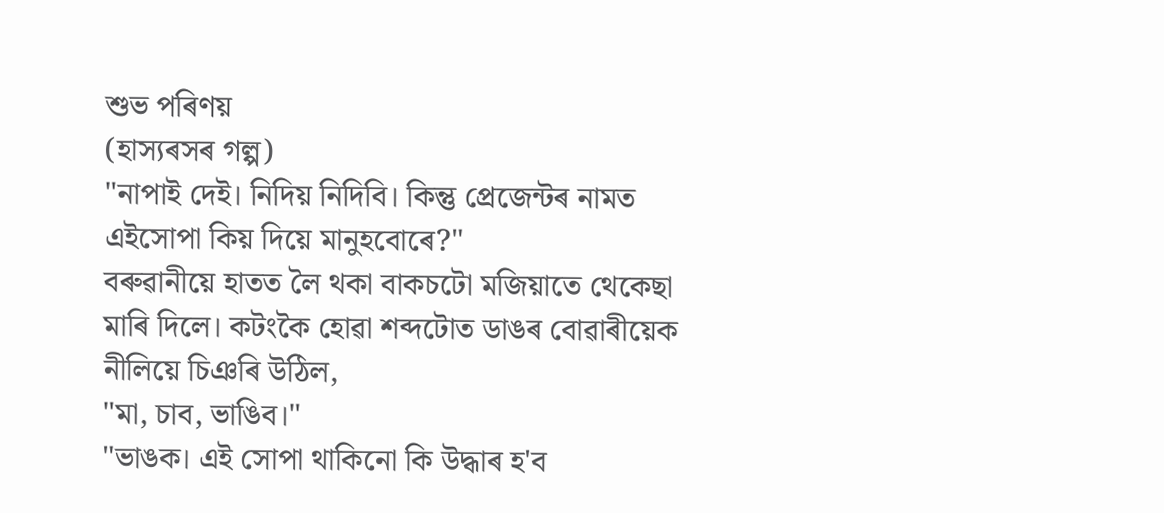শুভ পৰিণয়
(হাস্যৰসৰ গল্প)
"নাপাই দেই। নিদিয় নিদিবি। কিন্তু প্ৰেজেন্টৰ নামত এইসোপা কিয় দিয়ে মানুহবোৰে?"
বৰুৱানীয়ে হাতত লৈ থকা বাকচটো মজিয়াতে থেকেছা মাৰি দিলে। কটংকৈ হোৱা শব্দটোত ডাঙৰ বোৱাৰীয়েক নীলিয়ে চিঞৰি উঠিল,
"মা, চাব, ভাঙিব।"
"ভাঙক। এই সোপা থাকিনো কি উদ্ধাৰ হ'ব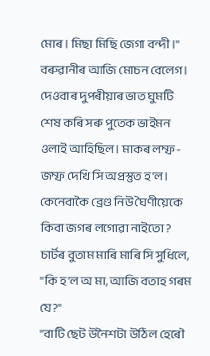মোৰ। মিছা মিছি জেগা বন্দী।" বৰুৱানীৰ আজি মোচন বেলেগ।
দেওবাৰ দুপৰীয়াৰ ভাত ঘুমটি শেষ কৰি সৰু পুতেক ভাইমন ওলাই আহিছিল। মাকৰ লম্ফ-জম্ফ দেখি সি অপ্ৰস্তুত হ'ল। কেনেবাকৈ ব্ৰেণ্ড নিউ ঘৈণীয়েকে কিবা জগৰ লগোৱা নাইতো? চাৰ্টৰ বুতাম মাৰি মাৰি সি সুধিলে,
"কি হ'ল অ মা, আজি বতাহ গৰম যে?"
"বাটি ছেট উনৈশটা উঠিল হেৰৌ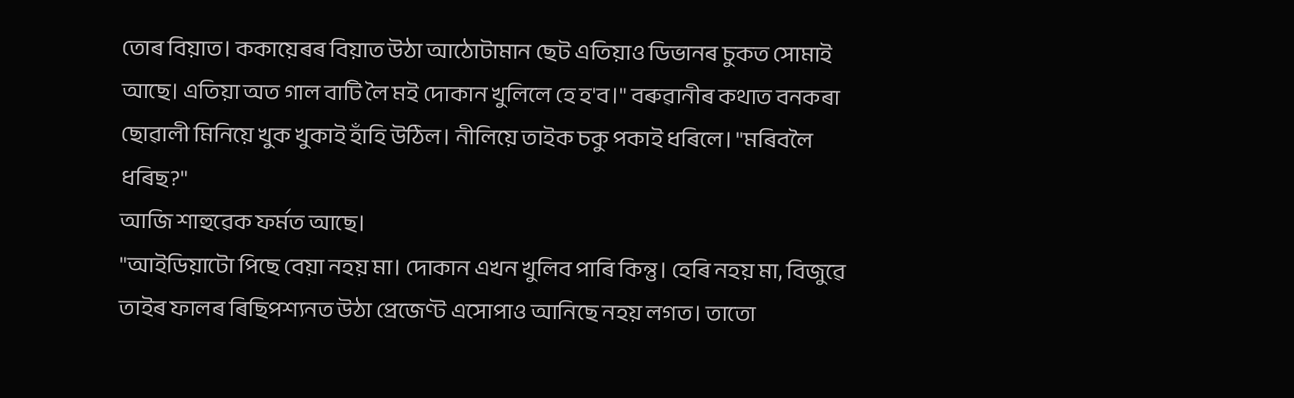তোৰ বিয়াত। ককায়েৰৰ বিয়াত উঠা আঠোটামান ছেট এতিয়াও ডিভানৰ চুকত সোমাই আছে। এতিয়া অত গাল বাটি লৈ মই দোকান খুলিলে হে হ'ব।" বৰুৱানীৰ কথাত বনকৰা ছোৱালী মিনিয়ে খুক খুকাই হাঁহি উঠিল। নীলিয়ে তাইক চকু পকাই ধৰিলে। "মৰিবলৈ ধৰিছ?"
আজি শাহুৱেক ফৰ্মত আছে।
"আইডিয়াটো পিছে বেয়া নহয় মা। দোকান এখন খুলিব পাৰি কিন্তু। হেৰি নহয় মা, বিজুৱে তাইৰ ফালৰ ৰিছিপশ্যনত উঠা প্ৰেজেণ্ট এসোপাও আনিছে নহয় লগত। তাতো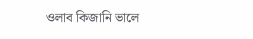ওলাব কিজানি ভালে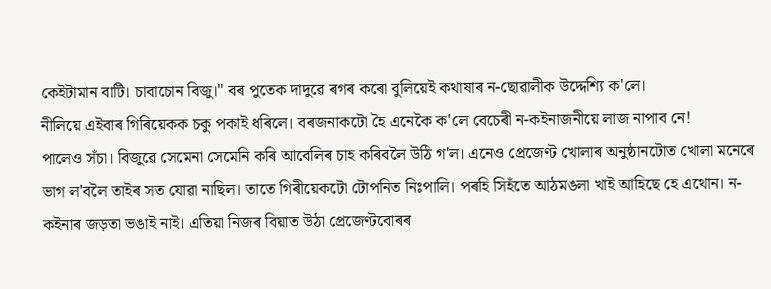কেইটামান বাটি। চাবাচোন বিজু।" বৰ পুতেক দাদুৱে ৰগৰ কৰো বুলিয়েই কথাষাৰ ন-ছোৱালীক উদ্দেশ্যি ক'লে।
নীলিয়ে এইবাৰ গিৰিয়েকক চকু পকাই ধৰিলে। বৰজনাকটো হৈ এনেকৈ ক'লে বেচেৰী ন-কইনাজনীয়ে লাজ নাপাব নে!
পালেও সঁচা। বিজুৱে সেমেনা সেমেনি কৰি আবেলিৰ চাহ কৰিবলৈ উঠি গ'ল। এনেও প্ৰেজেণ্ট খোলাৰ অনুষ্ঠানটোত খোলা মনেৰে ভাগ ল'বলৈ তাইৰ সত যোৱা নাছিল। তাতে গিৰীয়েকটো টোপনিত নিঃপালি। পৰহি সিহঁতে আঠমঙলা খাই আহিছে হে এথোন। ন-কইনাৰ জড়তা ভঙাই নাই। এতিয়া নিজৰ বিয়াত উঠা প্ৰেজেণ্টবোৰৰ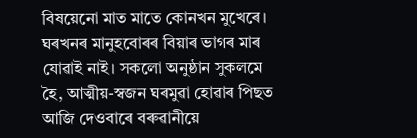বিষয়েনো মাত মাতে কোনখন মুখেৰে।
ঘৰখনৰ মানুহবোৰৰ বিয়াৰ ভাগৰ মাৰ যোৱাই নাই। সকলো অনুষ্ঠান সুকলমে হৈ, আত্মীয়-স্বজন ঘৰমুৱা হোৱাৰ পিছত আজি দেওবাৰে বৰুৱানীয়ে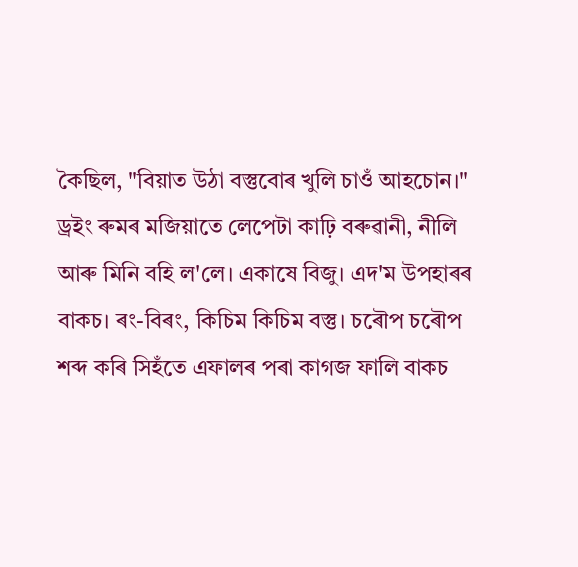কৈছিল, "বিয়াত উঠা বস্তুবোৰ খুলি চাওঁ আহচোন।"
ড্রইং ৰুমৰ মজিয়াতে লেপেটা কাঢ়ি বৰুৱানী, নীলি আৰু মিনি বহি ল'লে। একাষে বিজু। এদ'ম উপহাৰৰ বাকচ। ৰং-বিৰং, কিচিম কিচিম বস্তু। চৰৌপ চৰৌপ শব্দ কৰি সিহঁতে এফালৰ পৰা কাগজ ফালি বাকচ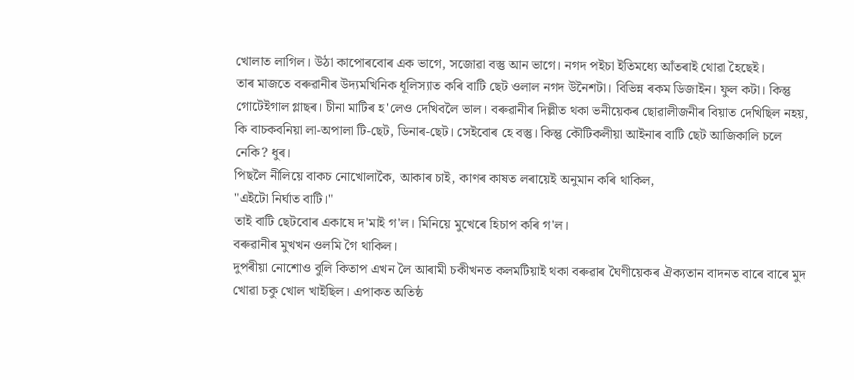খোলাত লাগিল। উঠা কাপোৰবোৰ এক ভাগে, সজোৱা বস্তু আন ভাগে। নগদ পইচা ইতিমধ্যে আঁতৰাই থোৱা হৈছেই।
তাৰ মাজতে বৰুৱানীৰ উদ্যমখিনিক ধূলিস্যাত কৰি বাটি ছেট ওলাল নগদ উনৈশটা। বিভিন্ন ৰকম ডিজাইন। ফুল কটা। কিন্তু গোটেইগাল গ্লাছৰ। চীনা মাটিৰ হ'লেও দেখিবলৈ ভাল। বৰুৱানীৰ দিল্লীত থকা ভনীয়েকৰ ছোৱালীজনীৰ বিয়াত দেখিছিল নহয়, কি বাচকবনিয়া লা-অপালা টি-ছেট, ডিনাৰ-ছেট। সেইবোৰ হে বস্তু। কিন্তু কৌটিকলীয়া আইনাৰ বাটি ছেট আজিকালি চলে নেকি? ধুৰ।
পিছলৈ নীলিয়ে বাকচ নোখোলাকৈ, আকাৰ চাই, কাণৰ কাষত লৰায়েই অনুমান কৰি থাকিল,
"এইটো নিৰ্ঘাত বাটি।"
তাই বাটি ছেটবোৰ একাষে দ'মাই গ'ল। মিনিয়ে মুখেৰে হিচাপ কৰি গ'ল।
বৰুৱানীৰ মুখখন ওলমি গৈ থাকিল।
দুপৰীয়া নোশোও বুলি কিতাপ এখন লৈ আৰামী চকীখনত কলমটিয়াই থকা বৰুৱাৰ ঘৈণীয়েকৰ ঐক্যতান বাদনত বাৰে বাৰে মুদ খোৱা চকু খোল খাইছিল। এপাকত অতিষ্ঠ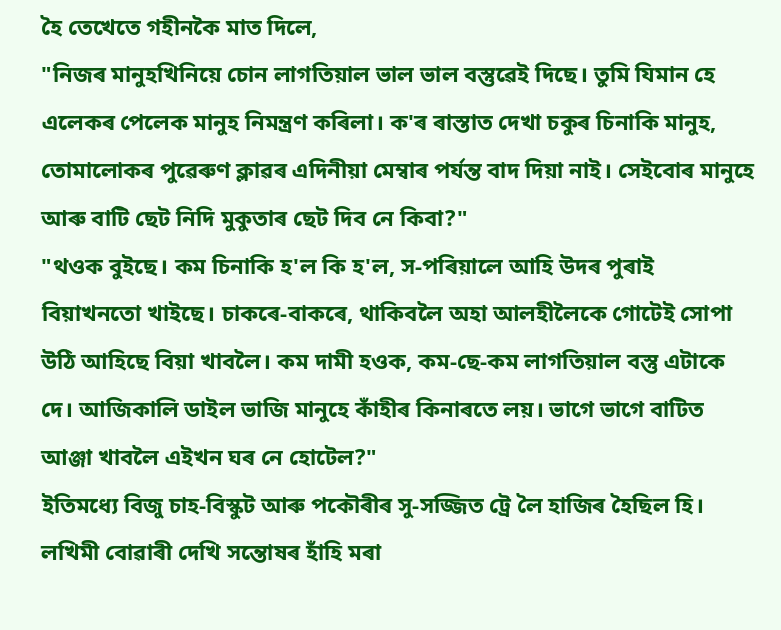হৈ তেখেতে গহীনকৈ মাত দিলে,
"নিজৰ মানুহখিনিয়ে চোন লাগতিয়াল ভাল ভাল বস্তুৱেই দিছে। তুমি যিমান হে এলেকৰ পেলেক মানুহ নিমন্ত্ৰণ কৰিলা। ক'ৰ ৰাস্তাত দেখা চকুৰ চিনাকি মানুহ, তোমালোকৰ পুৱেৰুণ ক্লাৱৰ এদিনীয়া মেম্বাৰ পৰ্যন্ত বাদ দিয়া নাই। সেইবোৰ মানুহে আৰু বাটি ছেট নিদি মুকুতাৰ ছেট দিব নে কিবা?"
"থওক বুইছে। কম চিনাকি হ'ল কি হ'ল, স-পৰিয়ালে আহি উদৰ পুৰাই বিয়াখনতো খাইছে। চাকৰে-বাকৰে, থাকিবলৈ অহা আলহীলৈকে গোটেই সোপা উঠি আহিছে বিয়া খাবলৈ। কম দামী হওক, কম-ছে-কম লাগতিয়াল বস্তু এটাকে দে। আজিকালি ডাইল ভাজি মানুহে কাঁহীৰ কিনাৰতে লয়। ভাগে ভাগে বাটিত আঞ্জা খাবলৈ এইখন ঘৰ নে হোটেল?"
ইতিমধ্যে বিজু চাহ-বিস্কুট আৰু পকৌৰীৰ সু-সজ্জিত ট্রে লৈ হাজিৰ হৈছিল হি। লখিমী বোৱাৰী দেখি সন্তোষৰ হাঁহি মৰা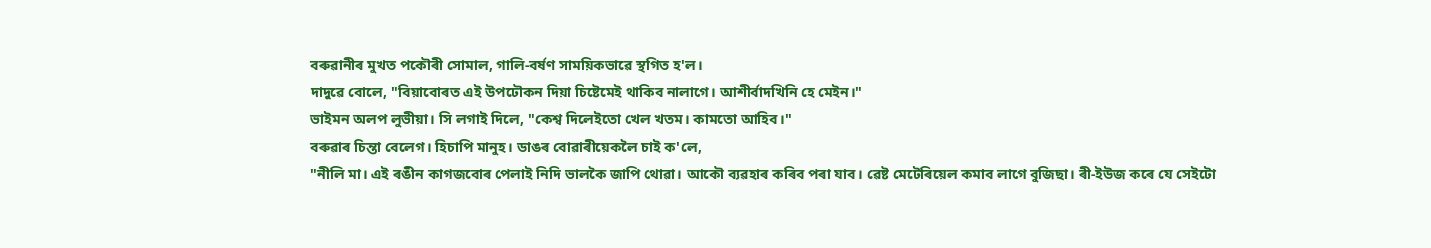বৰুৱানীৰ মুখত পকৌৰী সোমাল, গালি-বৰ্ষণ সাময়িকভাৱে স্থগিত হ'ল।
দাদুৱে বোলে, "বিয়াবোৰত এই উপঢৌকন দিয়া চিষ্টেমেই থাকিব নালাগে। আশীৰ্বাদখিনি হে মেইন।"
ভাইমন অলপ লুভীয়া। সি লগাই দিলে, "কেশ্ব দিলেইতো খেল খতম। কামতো আহিব।"
বৰুৱাৰ চিন্তা বেলেগ। হিচাপি মানুহ। ডাঙৰ বোৱাৰীয়েকলৈ চাই ক'লে,
"নীলি মা। এই ৰঙীন কাগজবোৰ পেলাই নিদি ভালকৈ জাপি থোৱা। আকৌ ব্যৱহাৰ কৰিব পৰা যাব। ৱেষ্ট মেটেৰিয়েল কমাব লাগে বুজিছা। ৰী-ইউজ কৰে যে সেইটো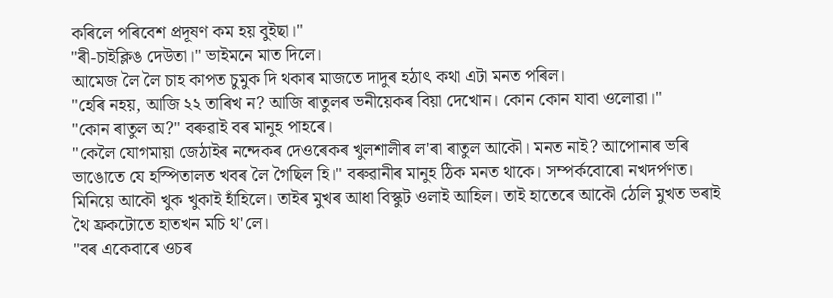কৰিলে পৰিবেশ প্ৰদূষণ কম হয় বুইছা।"
"ৰী-চাইক্লিঙ দেউতা।" ভাইমনে মাত দিলে।
আমেজ লৈ লৈ চাহ কাপত চুমুক দি থকাৰ মাজতে দাদুৰ হঠাৎ কথা এটা মনত পৰিল।
"হেৰি নহয়, আজি ২২ তাৰিখ ন? আজি ৰাতুলৰ ভনীয়েকৰ বিয়া দেখোন। কোন কোন যাবা ওলোৱা।"
"কোন ৰাতুল অ?" বৰুৱাই বৰ মানুহ পাহৰে।
"কেলৈ যোগমায়া জেঠাইৰ নন্দেকৰ দেওৰেকৰ খুলশালীৰ ল'ৰা ৰাতুল আকৌ। মনত নাই? আপোনাৰ ভৰি ভাঙোতে যে হস্পিতালত খবৰ লৈ গৈছিল হি।" বৰুৱানীৰ মানুহ ঠিক মনত থাকে। সম্পৰ্কবোৰো নখদৰ্পণত।
মিনিয়ে আকৌ খুক খুকাই হাঁহিলে। তাইৰ মুখৰ আধা বিস্কুট ওলাই আহিল। তাই হাতেৰে আকৌ ঠেলি মুখত ভৰাই থৈ ফ্ৰকটোতে হাতখন মচি থ'লে।
"বৰ একেবাৰে ওচৰ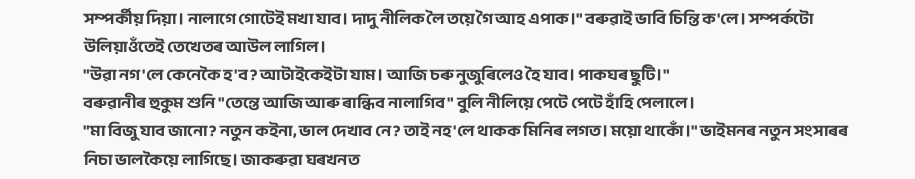সম্পৰ্কীয় দিয়া। নালাগে গোটেই মখা যাব। দাদু নীলিক লৈ তয়ে গৈ আহ এপাক।" বৰুৱাই ভাবি চিন্তি ক'লে। সম্পৰ্কটো উলিয়াওঁতেই তেখেতৰ আউল লাগিল।
"উৱা নগ'লে কেনেকৈ হ'ব? আটাইকেইটা যাম। আজি চৰু নুজুৰিলেও হৈ যাব। পাকঘৰ ছুটি।"
বৰুৱানীৰ হুকুম শুনি "তেন্তে আজি আৰু ৰান্ধিব নালাগিব" বুলি নীলিয়ে পেটে পেটে হাঁহি পেলালে।
"মা বিজু যাব জানো? নতুন কইনা, ভাল দেখাব নে? তাই নহ'লে থাকক মিনিৰ লগত। ময়ো থাকোঁ।" ভাইমনৰ নতুন সংসাৰৰ নিচা ভালকৈয়ে লাগিছে। জাকৰুৱা ঘৰখনত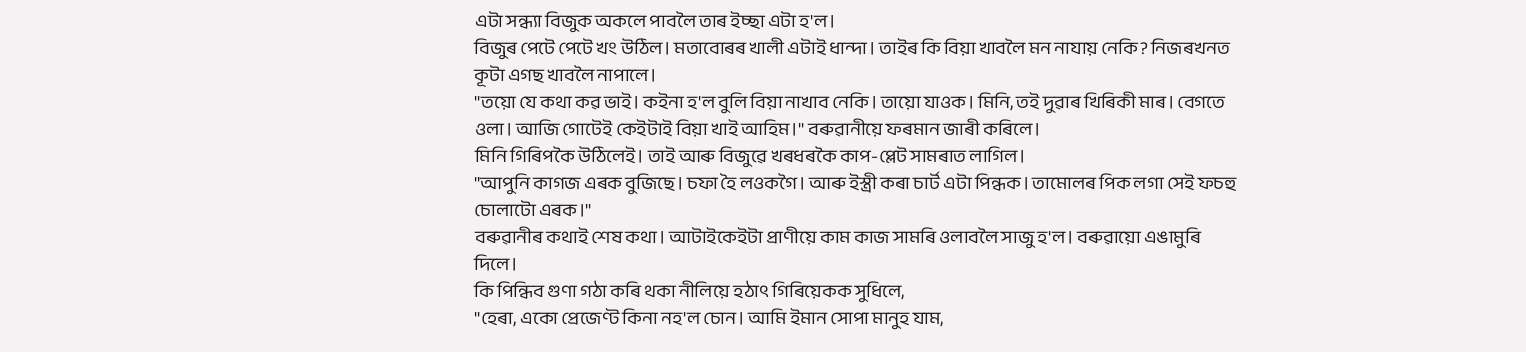এটা সন্ধ্যা বিজুক অকলে পাবলৈ তাৰ ইচ্ছা এটা হ'ল।
বিজুৰ পেটে পেটে খং উঠিল। মতাবোৰৰ খালী এটাই ধান্দা। তাইৰ কি বিয়া খাবলৈ মন নাযায় নেকি? নিজৰখনত কূটা এগছ খাবলৈ নাপালে।
"তয়ো যে কথা কৱ ভাই। কইনা হ'ল বুলি বিয়া নাখাব নেকি। তায়ো যাওক। মিনি, তই দুৱাৰ খিৰিকী মাৰ। বেগতে ওলা। আজি গোটেই কেইটাই বিয়া খাই আহিম।" বৰুৱানীয়ে ফৰমান জাৰী কৰিলে।
মিনি গিৰিপকৈ উঠিলেই। তাই আৰু বিজুৱে খৰধৰকৈ কাপ-প্লেট সামৰাত লাগিল।
"আপুনি কাগজ এৰক বুজিছে। চফা হৈ লওকগৈ। আৰু ইস্ত্ৰী কৰা চাৰ্ট এটা পিন্ধক। তামোলৰ পিক লগা সেই ফচহু চোলাটো এৰক।"
বৰুৱানীৰ কথাই শেষ কথা। আটাইকেইটা প্ৰাণীয়ে কাম কাজ সামৰি ওলাবলৈ সাজু হ'ল। বৰুৱায়ো এঙামুৰি দিলে।
কি পিন্ধিব গুণা গঠা কৰি থকা নীলিয়ে হঠাৎ গিৰিয়েকক সুধিলে,
"হেৰা, একো প্ৰেজেণ্ট কিনা নহ'ল চোন। আমি ইমান সোপা মানুহ যাম,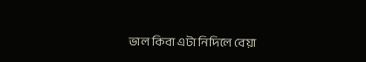ভাল কিবা এটা নিদিলে বেয়া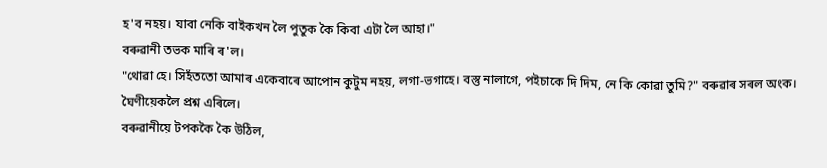হ'ব নহয়। যাবা নেকি বাইকখন লৈ পুতুক কৈ কিবা এটা লৈ আহা।"
বৰুৱানী তভক মাৰি ৰ'ল।
"থোৱা হে। সিহঁততো আমাৰ একেবাৰে আপোন কুটুম নহয়, লগা-ভগাহে। বস্তু নালাগে, পইচাকে দি দিম, নে কি কোৱা তুমি?" বৰুৱাৰ সৰল অংক। ঘৈণীয়েকলৈ প্ৰশ্ন এৰিলে।
বৰুৱানীয়ে টপককৈ কৈ উঠিল,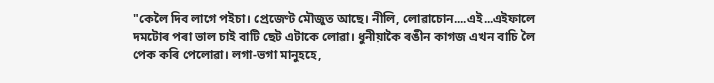"কেলৈ দিব লাগে পইচা। প্ৰেজেণ্ট মৌজুত আছে। নীলি, লোৱাচোন....এই...এইফালে দমটোৰ পৰা ভাল চাই বাটি ছেট এটাকে লোৱা। ধুনীয়াকৈ ৰঙীন কাগজ এখন বাচি লৈ পেক কৰি পেলোৱা। লগা-ভগা মানুহহে,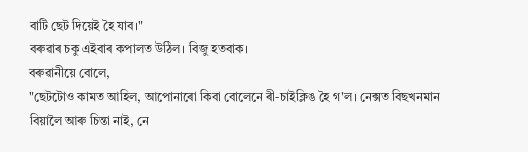বাটি ছেট দিয়েই হৈ যাব।"
বৰুৱাৰ চকু এইবাৰ কপালত উঠিল। বিজু হতবাক।
বৰুৱানীয়ে বোলে,
"ছেটটোও কামত আহিল, আপোনাৰো কিবা বোলেনে ৰী-চাইক্লিঙ হৈ গ'ল। নেক্সত বিছখনমান বিয়ালৈ আৰু চিন্তা নাই, নে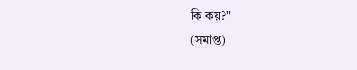কি কয়?"
(সমাপ্ত)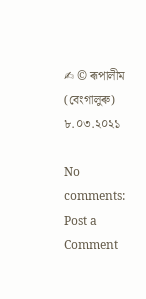✍ © ৰূপালীম (বেংগালুৰু)
৮.০৩.২০২১

No comments:
Post a Comment